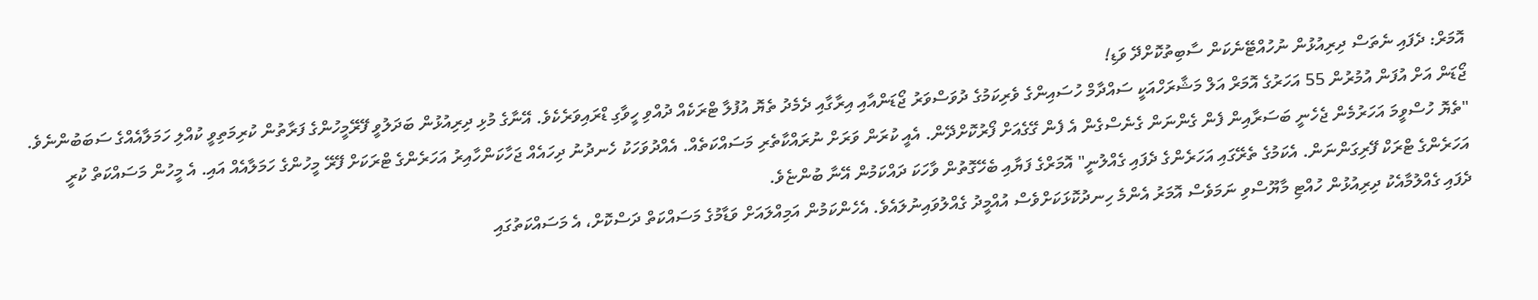އޮމަރް: ދެފައި ނެތަސް ދިރިއުޅުން ނުހުއްޓޭނެކަން ސާބިތުކޮށްދޭ ވަޑި!
ޖޯޑަން އަށް އުފަން އުމުރުން 55 އަހަރުގެ އޮމަރް އަލް މަޝާރަހްއަކީ ސައްދާމް ހުސައިންގެ ވެރިކަމުގެ ދުވަސްވަރު ޖޯޑަންއާއި އިރާގާއި ދެމެދު ތެޔޮ އުފުލާ ޓްރަކެއް ދުއްވި ހީވާގި ޑްރައިވަރެކެވެ. އޭނާގެ މުޅި ދިރިއުޅުން ބަދަލުވީ ފޭރޭމީހުންގެ ފަރާތުން ކުރިމަތިވީ ކުއްލި ހަމަލާއެއްގެ ސަބަބުންނެވެ.
"ތެޔޮ ހުސްވީމަ އަހަރުމެން ޖެހެނީ ބަސަރާއިން ފެން ގެންނަން ގެނެސްގެން އެ ފެން ގޭގެއަށް ފޯރުކޮށްދޭން. އެއީ ކުރަން ވަރަށް ނުރައްކާތެރި މަސައްކަތެއް. އެއްދުވަހަކު ހެނދުނު ދިހައެއް ޖަހާކަންހާއިރު އަހަރެންގެ ޓްރަކަށް ފޭރޭ މީހުންގެ ހަމަލާއެއް އައި. އެ މީހުން މަސައްކަތް ކުރީ އަހަރެންގެ ޓްރަކް ފޭރިގަންނަން. އެކަމުގެ ތެރޭގައި އަހަރެންގެ ދެފައި ގެއްލުނީ" އޮމަރްގެ ފަޔާއި ބެހޭގޮތުން ވާހަކަ ދައްކަމުން އޭނާ ބުންޏެވެ.
ދެފައި ގެއްލުމާއެކު ދިރިއުޅުން ހުއްޓި މާޔޫސްވި ނަމަވެސް އޮމަރު އެންމެ ހިނދުކޮޅަކަށްވެސް އުއްމީދު ގެއްލުވައިނުލައެވެ. އެހެންކަމުން އަމިއްލައަށް ވަޑާމުގެ މަސައްކަތް ދަސްކޮށް، އެ މަސައްކަތުގައި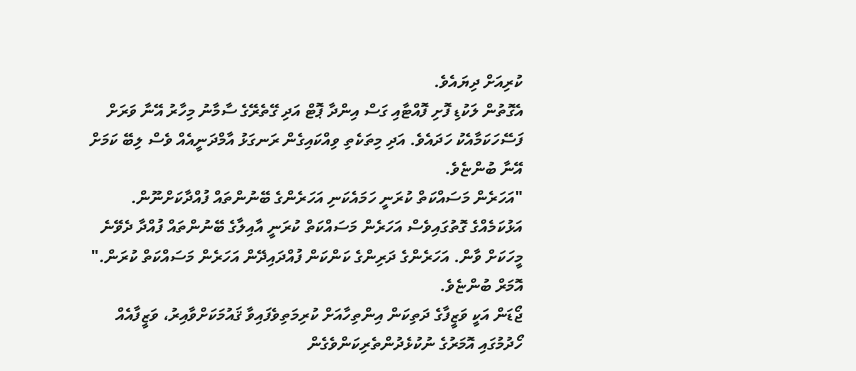ކުރިއަށް ދިޔައެވެ.
އެގޮތުން ލަކުޑި ފޮށި ފޮއްޓާއި ގަސް އިންދާ ޕޮޓް އަދި ގޭތެރޭގެ ސާމާނު މިހާރު އޭނާ ވަރަށް ފަސޭހަކަމާއެކު ހަދައެވެ. އަދި މިތަކެތި ވިއްކައިގެން ރަނގަޅު އާމްދަނީއެއް ވެސް ލިބޭ ކަމަށް އޭނާ ބުންޏެވެ.
"އަހަރެން މަސައްކަތް ކުރަނީ ހަމައެކަނި އަހަރެންގެ ބޭނުންތައް ފުއްދާކަށްނޫން. އަޅުކަމެއްގެ ގޮތުގައިވެސް އަހަރެން މަސައްކަތް ކުރަނީ އާއިލާގެ ބޭނުންތައް ފުއްދާ ދެވޭނެ މީހަކަށް ވާން. އަހަރެންގެ ދަރިންގެ ކަންކަން ފުއްދައިދޭން އަހަރެން މަސައްކަތް ކުރަން." އޮމަރް ބުންޏެވެ.
ޖޯޑަން އަކީ ވަޒީފާގެ ދަތިކަން އިންތިހާއަށް ކުރިމަތިވެފައިވާ ޤައުމަކަށްވާއިރު، ވަޒީފާއެއް ހޯދުމުގައި އޮމަރުގެ ނުކުޅެދުންތެރިކަންވެގެން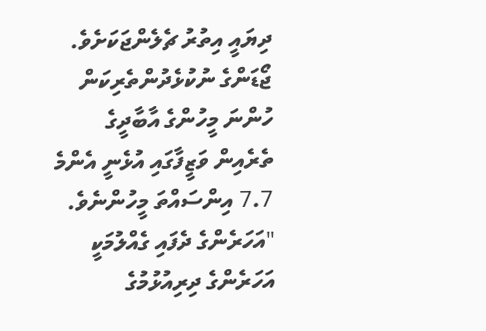ދިޔައީ އިތުރު ޗެލެންޖަކަށެވެ. ޖޯޑަންގެ ނުކުޅެދުންތެރިކަން ހުންނަ މީހުންގެ އާބާދީގެ ތެރެއިން ވަޒީފާގައި އުޅެނީ އެންމެ 7.7 އިންސައްތަ މީހުންނެވެ.
"އަހަރެންގެ ދެފައި ގެއްލުމަކީ އަހަރެންގެ ދިރިއުޅުމުގެ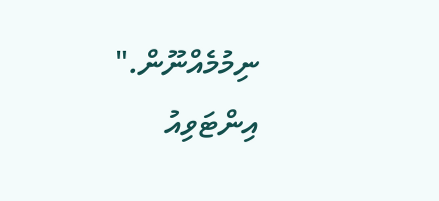ނިމުމެއްނޫން." އިންޓަވިއު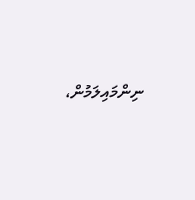ނިންމައިލަމުން،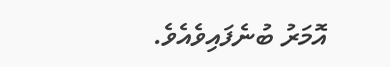އޮމަރު ބުނެފައިވެއެވެ.